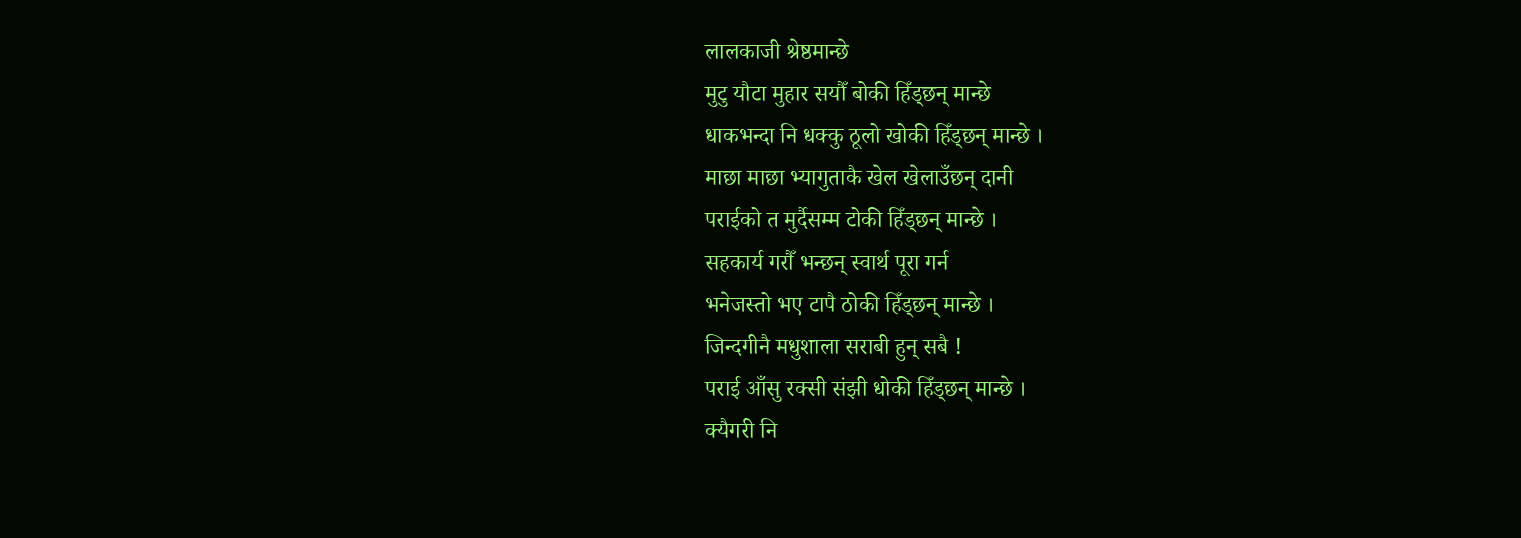लालकाजी श्रेष्ठमान्छे
मुटु यौटा मुहार सयौँ बोकी हिँड्छन् मान्छे
धाकभन्दा नि धक्कु ठूलो खोकी हिँड्छन् मान्छे ।
माछा माछा भ्यागुताकै खेल खेलाउँछन् दानी
पराईको त मुर्दैसम्म टोकी हिँड्छन् मान्छे ।
सहकार्य गरौँ भन्छन् स्वार्थ पूरा गर्न
भनेजस्तो भए टापै ठोकी हिँड्छन् मान्छे ।
जिन्दगीनै मधुशाला सराबी हुन् सबै !
पराई आँसु रक्सी संझी धोकी हिँड्छन् मान्छे ।
क्यैगरी नि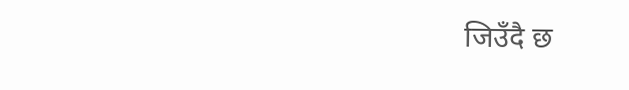जिउँदै छ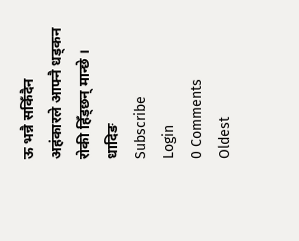ऊ भन्नै सकिँदैन
अहंकारले आफ्नै धड्कन रोकी हिँड्छन् मान्छे ।
धादिङ
Subscribe
Login
0 Comments
Oldest